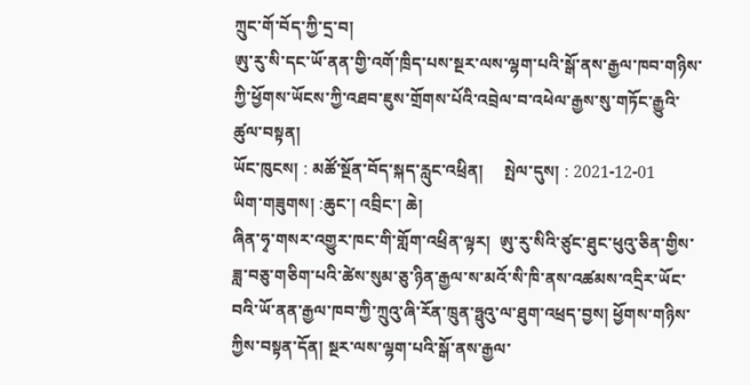ཀྲུང་གོ་བོད་ཀྱི་དྲ་བ།
ཨུ་རུ་སི་དང་ཡོ་ནན་གྱི་འགོ་ཁྲིད་པས་སྔར་ལས་ལྷག་པའི་སྒོ་ནས་རྒྱལ་ཁབ་གཉིས་ཀྱི་ཕྱོགས་ཡོངས་ཀྱི་འཐབ་ཇུས་གྲོགས་པོའི་འབྲེལ་བ་འཕེལ་རྒྱས་སུ་གཏོང་རྒྱུའི་ཚུལ་བསྟན།
ཡོང་ཁུངས། : མཚོ་སྔོན་བོད་སྐད་རླུང་འཕྲིན།     སྤེལ་དུས། : 2021-12-01
ཡིག་གཟུགས། :ཆུང་། འབྲིང་། ཆེ།
ཞིན་ཧྭ་གསར་འགྱུར་ཁང་གི་གློག་འཕྲིན་ལྟར།  ཨུ་རུ་སིའི་ཙུང་ཐུང་ཕུའུ་ཅིན་གྱིས་ཟླ་བཅུ་གཅིག་པའི་ཚེས་སུམ་ཅུ་ཉིན་རྒྱལ་ས་མའོ་སི་ཁི་ནས་འཚམས་འདྲིར་ཡོང་བའི་ཡོ་ནན་རྒྱལ་ཁབ་ཀྱི་ཀྲུའུ་ཞི་རོན་ཁྲུན་ཧྥུའུ་ལ་ཐུག་འཕྲད་བྱས། ཕྱོགས་གཉིས་ཀྱིས་བསྟན་དོན། སྔར་ལས་ལྷག་པའི་སྒོ་ནས་རྒྱལ་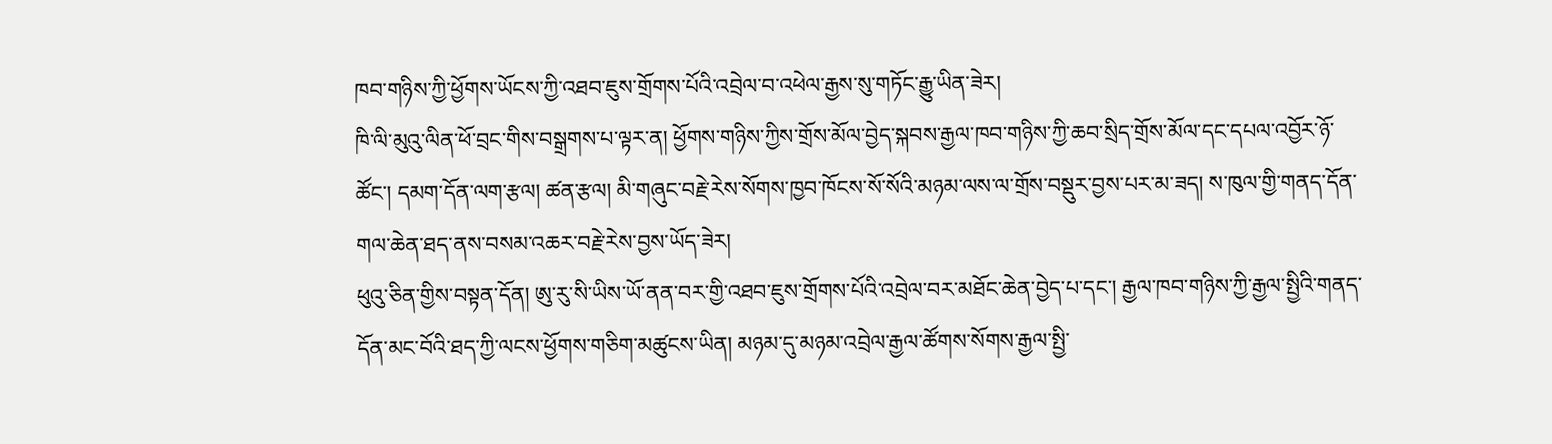ཁབ་གཉིས་ཀྱི་ཕྱོགས་ཡོངས་ཀྱི་འཐབ་ཇུས་གྲོགས་པོའི་འབྲེལ་བ་འཕེལ་རྒྱས་སུ་གཏོང་རྒྱུ་ཡིན་ཟེར།
ཁི་ལི་མུའུ་ལིན་ཕོ་བྲང་གིས་བསྒྲགས་པ་ལྟར་ན། ཕྱོགས་གཉིས་ཀྱིས་གྲོས་མོལ་བྱེད་སྐབས་རྒྱལ་ཁབ་གཉིས་ཀྱི་ཆབ་སྲིད་གྲོས་མོལ་དང་དཔལ་འབྱོར་ཉོ་ཚོང་། དམག་དོན་ལག་རྩལ། ཚན་རྩལ། མི་གཞུང་བརྗེ་རེས་སོགས་ཁྱབ་ཁོངས་སོ་སོའི་མཉམ་ལས་ལ་གྲོས་བསྡུར་བྱས་པར་མ་ཟད། ས་ཁུལ་གྱི་གནད་དོན་གལ་ཆེན་ཐད་ནས་བསམ་འཆར་བརྗེ་རེས་བྱས་ཡོད་ཟེར།
ཕུའུ་ཅིན་གྱིས་བསྟན་དོན། ཨུ་རུ་སི་ཡིས་ཡོ་ནན་བར་གྱི་འཐབ་ཇུས་གྲོགས་པོའི་འབྲེལ་བར་མཐོང་ཆེན་བྱེད་པ་དང་། རྒྱལ་ཁབ་གཉིས་ཀྱི་རྒྱལ་སྤྱིའི་གནད་དོན་མང་བོའི་ཐད་ཀྱི་ལངས་ཕྱོགས་གཅིག་མཚུངས་ཡིན། མཉམ་དུ་མཉམ་འབྲེལ་རྒྱལ་ཚོགས་སོགས་རྒྱལ་སྤྱི་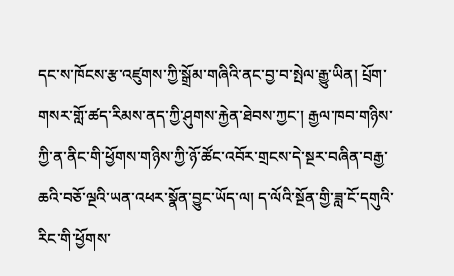དང་ས་ཁོངས་རྩ་འཛུགས་ཀྱི་སྒྲོམ་གཞིའི་ནང་བྱ་བ་སྤེལ་རྒྱུ་ཡིན། པྲོག་གསར་གློ་ཚད་རིམས་ནད་ཀྱི་ཤུགས་རྐྱེན་ཐེབས་ཀྱང་། རྒྱལ་ཁབ་གཉིས་ཀྱི་ན་ནིང་གི་ཕྱོགས་གཉིས་ཀྱི་ཉོ་ཚོང་འབོར་གྲངས་དེ་སྔར་བཞིན་བརྒྱ་ཆའི་བཅོ་ལྔའི་ཡན་འཕར་སྣོན་བྱུང་ཡོད་ལ། ད་ལོའི་སྔོན་གྱི་ཟླ་ངོ་དགུའི་རིང་གི་ཕྱོགས་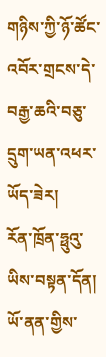གཉིས་ཀྱི་ཉོ་ཚོང་འབོར་གྲངས་དེ་བརྒྱ་ཆའི་བཅུ་དྲུག་ཡན་འཕར་ཡོད་ཟེར།
རོན་ཁྲོན་ཧྥུའུ་ཡིས་བསྟན་དོན། ཡོ་ནན་གྱིས་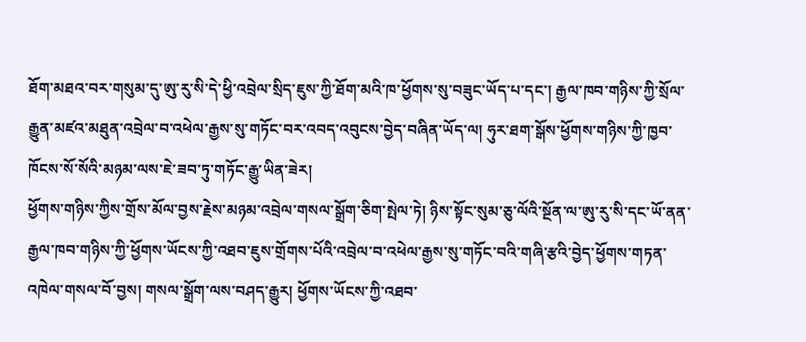ཐོག་མཐའ་བར་གསུམ་དུ་ཨུ་རུ་སི་དེ་ཕྱི་འབྲེལ་སྲིད་ཇུས་ཀྱི་ཐོག་མའི་ཁ་ཕྱོགས་སུ་བཟུང་ཡོད་པ་དང་། རྒྱལ་ཁབ་གཉིས་ཀྱི་སྲོལ་རྒྱུན་མཛའ་མཐུན་འབྲེལ་བ་འཕེལ་རྒྱས་སུ་གཏོང་བར་འབད་འབུངས་བྱེད་བཞིན་ཡོད་ལ། ཧུར་ཐག་སྒོས་ཕྱོགས་གཉིས་ཀྱི་ཁྱབ་ཁོངས་སོ་སོའི་མཉམ་ལས་ཇེ་ཟབ་ཏུ་གཏོང་རྒྱུ་ཡིན་ཟེར།
ཕྱོགས་གཉིས་ཀྱིས་གྲོས་མོལ་བྱས་རྗེས་མཉམ་འབྲེལ་གསལ་སྒྲོག་ཅིག་སྤེལ་ཏེ། ཉིས་སྟོང་སུམ་ཅུ་ལོའི་སྔོན་ལ་ཨུ་རུ་སི་དང་ཡོ་ནན་རྒྱལ་ཁབ་གཉིས་ཀྱི་ཕྱོགས་ཡོངས་ཀྱི་འཐབ་ཇུས་གྲོགས་པོའི་འབྲེལ་བ་འཕེལ་རྒྱས་སུ་གཏོང་བའི་གཞི་རྩའི་བྱེད་ཕྱོགས་གཏན་འཁེལ་གསལ་བོ་བྱས། གསལ་སྒྲོག་ལས་བཤད་རྒྱུར། ཕྱོགས་ཡོངས་ཀྱི་འཐབ་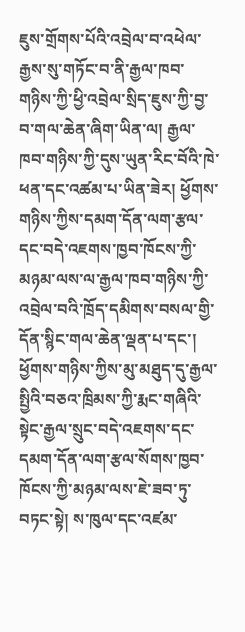ཇུས་གྲོགས་པོའི་འབྲེལ་བ་འཕེལ་རྒྱས་སུ་གཏོང་བ་ནི་རྒྱལ་ཁབ་གཉིས་ཀྱི་ཕྱི་འབྲེལ་སྲིད་ཇུས་ཀྱི་བྱ་བ་གལ་ཆེན་ཞིག་ཡིན་ལ། རྒྱལ་ཁབ་གཉིས་ཀྱི་དུས་ཡུན་རིང་བོའི་ཁེ་ཕན་དང་འཚམ་པ་ཡིན་ཟེར། ཕྱོགས་གཉིས་ཀྱིས་དམག་དོན་ལག་རྩལ་དང་བདེ་འཇགས་ཁྱབ་ཁོངས་ཀྱི་མཉམ་ལས་ལ་རྒྱལ་ཁབ་གཉིས་ཀྱི་འབྲེལ་བའི་ཁྲོད་དམིགས་བསལ་གྱི་དོན་སྙིང་གལ་ཆེན་ལྡན་པ་དང་། ཕྱོགས་གཉིས་ཀྱིས་མུ་མཐུད་དུ་རྒྱལ་སྤྱིའི་བཅའ་ཁྲིམས་ཀྱི་རྨང་གཞིའི་སྟེང་རྒྱལ་སྲུང་བདེ་འཇགས་དང་དམག་དོན་ལག་རྩལ་སོགས་ཁྱབ་ཁོངས་ཀྱི་མཉམ་ལས་ཇེ་ཟབ་ཏུ་བཏང་སྟེ། ས་ཁུལ་དང་འཛམ་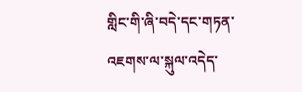གླིང་གི་ཞི་བདེ་དང་གཏན་འཇགས་ལ་སྐུལ་འདེད་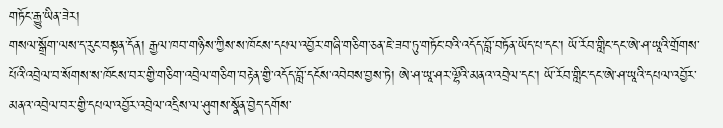གཏོང་རྒྱུ་ཡིན་ཟེར།
གསལ་སྒྲོག་ལས་ད་རུང་བསྟན་དོན། རྒྱལ་ཁབ་གཉིས་ཀྱིས་ས་ཁོངས་དཔལ་འབྱོར་གཞི་གཅིག་ཅན་ཇེ་ཟབ་ཏུ་གཏོང་བའི་འདོད་བློ་བཏོན་ཡོད་པ་དང་། ཡོ་རོབ་གླིང་དང་ཨེ་ཤ་ཡཱའི་གྲོགས་པོའི་འབྲེལ་བ་སོགས་ས་ཁོངས་བར་གྱི་གཅིག་འབྲེལ་གཅིག་བརྟེན་གྱི་འདོད་བློ་དངོས་འབེབས་བྱས་ཏེ། ཨེ་ཤ་ཡཱ་ཤར་ལྷོའི་མནའ་འབྲེལ་དང་། ཡོ་རོབ་གླིང་དང་ཨེ་ཤ་ཡཱའི་དཔལ་འབྱོར་མནའ་འབྲེལ་བར་གྱི་དཔལ་འབྱོར་འབྲེལ་འདྲིས་ལ་ཤུགས་སྣོན་བྱེད་དགོས་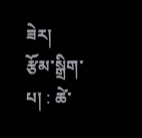ཟེར།
རྩོམ་སྒྲིག་པ། : ཚེ་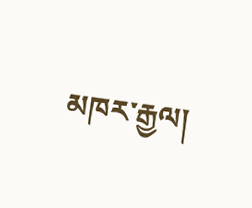མཁར་རྒྱལ།